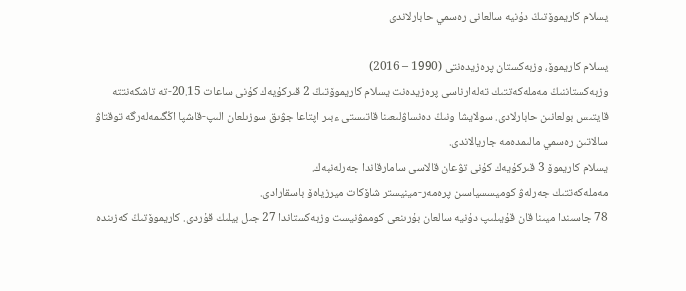يسلام كاريموۆتىڭ دۇنيە سالعانى رەسمي حابارلاندى

يسلام كاريموۆ، وزبەكستان پرەزيدەنتى (1990 – 2016)
وزبەكستاننىڭ مەملەكەتتىك تەلەارناسى پرەزيدەنت يسلام كاريموۆتىڭ 2 قىركۇيەك كۇنى ساعات 20.15-تە تاشكەنتتە قايتىس بولعانىن حابارلادى. سولايشا ونىڭ دەنساۋلىعىنا قاتىستى ءبىر اپتاعا جۋىق سوزىلعان الىپ-قاشپا اڭگىمەلەرگە توقتاۋ سالاتىن رەسمي مالىمدەمە جاريالاندى.
يسلام كاريموۆ 3 قىركۇيەك كۇنى تۋعان قالاسى سامارقاندا جەرلەنبەك.
مەملەكەتتىك جەرلەۋ كوميسسياسىن پرەمەر-مينيستر شاۆكات ميرزياەۆ باسقارادى.
78 جاسىندا ميىنا قان قۇيىلىپ دۇنيە سالعان بۇرىنعى كوممۋنيست وزبەكستاندا 27 جىل بيلىك قۇردى. كاريموۆتىڭ كەزىندە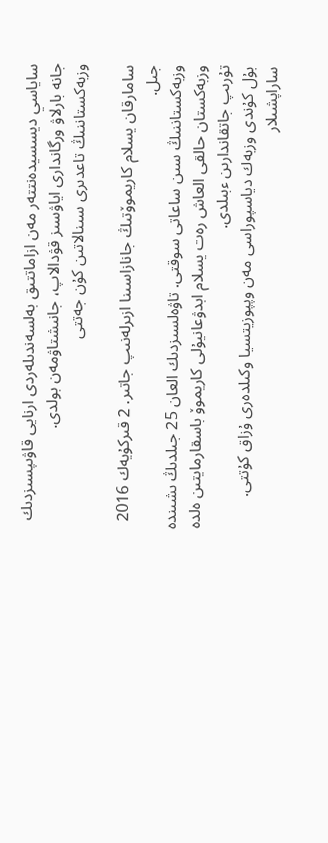ساياسي ديسسيدەنتتەر مەن ازاماتتىق بەلسەندىلەردى ارنايى قاۋىپسىزدىك جانە بارلاۋ ورگاندارى اياۋسىز قۋدالاپ، جانىشتاۋمەن بولدى.
وزبەكستاننىڭ تاعدىرى سىنالاتىن كۇن جەتتى

سامارقان يسلام كاريموۆتىڭ جانازاسىنا ازىرلەنىپ جاتىر. 2 قىركۇيەك 2016 جىل.
وزبەكستاننىڭ سىن ساعاتى سوقتى. تاۋەلسىزدىك العان 25 جىلدىڭ ىشىندە وزبەكستان حالقى العاش رەت يسلام ابدۋعانيۇلى كاريموۆ باسقارمايتىن ەلدە تۇرىپ جاتقاندارىن ءبىلدى.
بۇل كۇندى وزبەك دياسپوراسى مەن وپپوزيتسيا وكىلدەرى ۇزاق كۇتتى. ساراپشىلار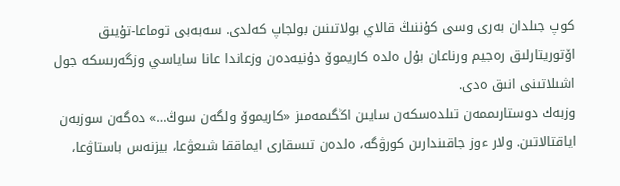كوپ جىلدان بەرى وسى كۇننىڭ قالاي بولاتىنىن بولجاپ كەلدى. سەبەبى توماعا-تۇيىق اۆتوريتارلىق رەجيم ورناعان بۇل ەلدە كاريموۆ دۇنيەدەن وزعاندا عانا ساياسي وزگەرىسكە جول اشىلاتىنى انىق ەدى.
وزبەك دوستارىممەن تىلدەسكەن سايىن اڭگىمەمىز «كاريموۆ ولگەن سوڭ…» دەگەن سوزبەن اياقتالاتىن. ولار ءوز جاقىندارىن كورۋگە، ەلدەن تىسقارى ايماققا شىعۋعا، بيزنەس باستاۋعا،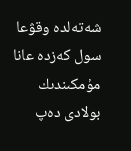شەتەلدە وقۋعا سول كەزدە عانا مۇمكىندىك بولادى دەپ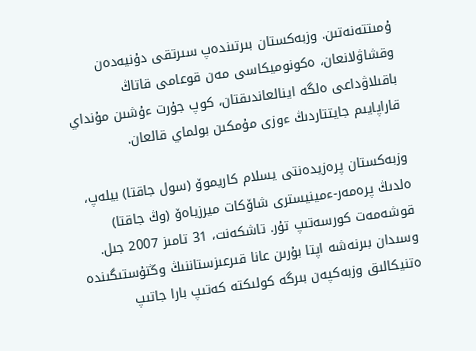ۇمىتتەنەتىن. وزبەكستان بىرتىندەپ سىرتقى دۇنيەدەن وقشاۋلانعان، ەكونوميكاسى مەن قوعامى قاتاڭ باقىلاۋداعى ەلگە اينالعاندىقتان، كوپ جۇرت ءۇشىن مۇنداي قاراپايىم جايتتاردىڭ ءوزى مۇمكىن بولماي قالعان.

وزبەكستان پرەزيدەنتى يسلام كاريموۆ (سول جاقتا) بيلەپ، ەلدىڭ پرەمەر-ءمينيسترى شاۆكات ميرزياەۆ (وڭ جاقتا) قوشەمەت كورسەتىپ تۇر. تاشكەنت، 31 تامىز 2007 جىل.
وسىدان بىرنەشە اپتا بۇرىن عانا قىرعىزستاننىڭ وڭتۇستىگىندە ەتنيكالىق وزبەكپەن بىرگە كولىكتە كەتىپ بارا جاتىپ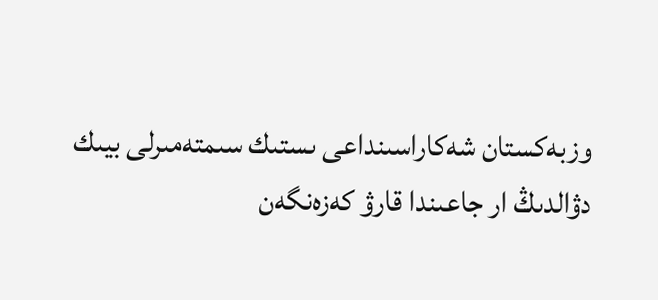وزبەكستان شەكاراسىنداعى ىستىك سىمتەمىرلى بيىك دۋالدىڭ ار جاعىندا قارۋ كەزەنگەن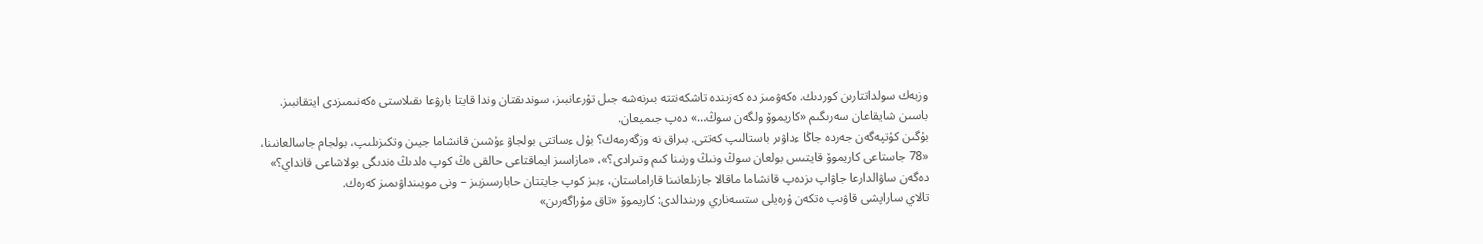وزبەك سولداتتارىن كوردىك. ەكەۋمىز دە كەزىندە تاشكەنتتە بىرنەشە جىل تۇرعانبىز، سوندىقتان وندا قايتا بارۋعا ىقىلاستى ەكەنىمىزدى ايتقانبىز. باسىن شايقاعان سەرىگىم «كاريموۆ ولگەن سوڭ…» دەپ جىميعان.
بۇگىن كۇتپەگەن جەردە جاڭا ءداۋىر باستالىپ كەتتى. بىراق نە وزگەرمەك؟ بۇل ءساتتى بولجاۋ ءۇشىن قانشاما جيىن وتكىزىلىپ، بولجام جاسالعانىنا، «78 جاستاعى كاريموۆ قايتىس بولعان سوڭ ونىڭ ورنىنا كىم وتىرادى؟»، «مازاسىز ايماقتاعى حالقى ەڭ كوپ ەلدىڭ ەندىگى بولاشاعى قانداي؟» دەگەن ساۋالدارعا جاۋاپ ىزدەپ قانشاما ماقالا جازىلعانىنا قاراماستان، ءبىز كوپ جايتتان حابارسىزبىز – ونى مويىنداۋىمىز كەرەك.
تالاي ساراپشى قاۋىپ ەتكەن ۇرەيلى ستسەناري ورىندالدى: كاريموۆ «تاق مۇراگەرىن»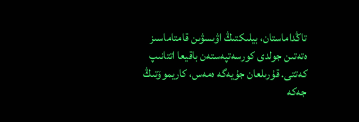تاڭداماستان، بيلىكتىڭ اۋىسۋىن قامتاماسىز ەتەتىن جولدى كورسەتپەستەن باقيعا اتتانىپ كەتتى. قۇرىلعان جۇيەگە ەمەس، كاريموۆتىڭ جەكە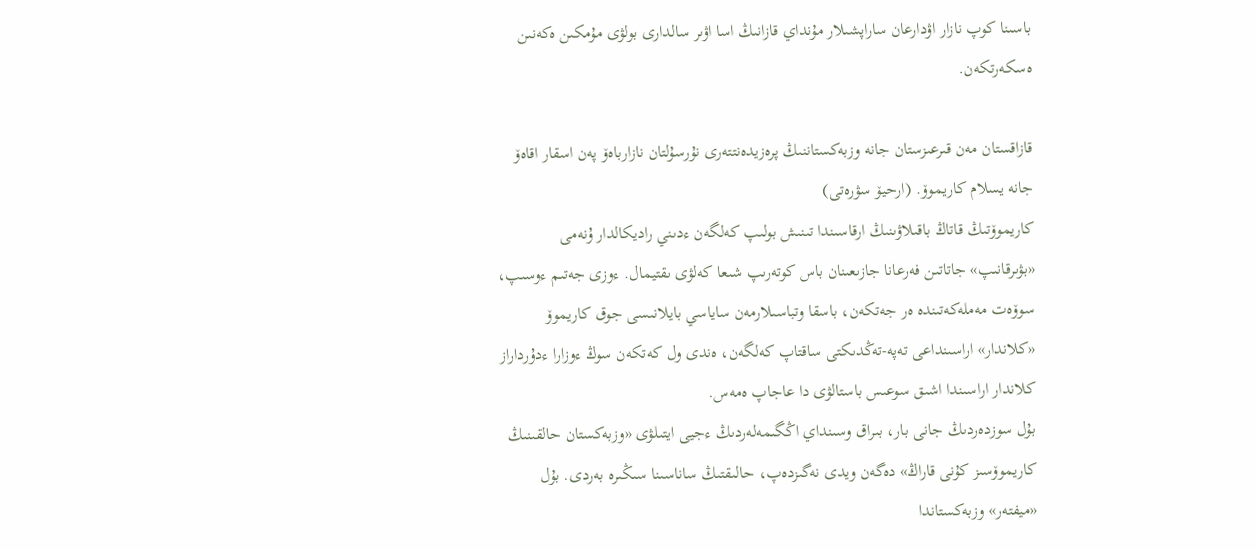باسىنا كوپ نازار اۋدارعان ساراپشىلار مۇنداي قازانىڭ اسا اۋىر سالدارى بولۋى مۇمكىن ەكەنىن ەسكەرتكەن.

قازاقستان مەن قىرعىزستان جانە وزبەكستاننىڭ پرەزيدەنتتەرى نۇرسۇلتان نازارباەۆ پەن اسقار اقاەۆ جانە يسلام كاريموۆ. (ارحيۆ سۋرەتى)
كاريموۆتىڭ قاتاڭ باقىلاۋىنىڭ ارقاسىندا تىنىش بولىپ كەلگەن ءدىني راديكالدار ۇنەمى «بۋىرقانىپ» جاتاتىن فەرعانا جازىعىنان باس كوتەرىپ شىعا كەلۋى ىقتيمال. ءوزى جەتىم ءوسىپ، سوۆەت مەملەكەتىندە ەر جەتكەن، باسقا وتباسىلارمەن ساياسي بايلانىسى جوق كاريموۆ «كلاندار» اراسىنداعى تەپە-تەڭدىكتى ساقتاپ كەلگەن، ەندى ول كەتكەن سوڭ ءوزارا ءدۇرداراز كلاندار اراسىندا اشىق سوعىس باستالۋى دا عاجاپ ەمەس.
بۇل سوزدەردىڭ جانى بار، بىراق وسىنداي اڭگىمەلەردىڭ ءجيى ايتىلۋى «وزبەكستان حالقىنىڭ كاريموۆسىز كۇنى قاراڭ» دەگەن ويدى نەگىزدەپ، حالىقتىڭ ساناسىنا سىڭىرە بەردى. بۇل «ميفتەر» وزبەكستاندا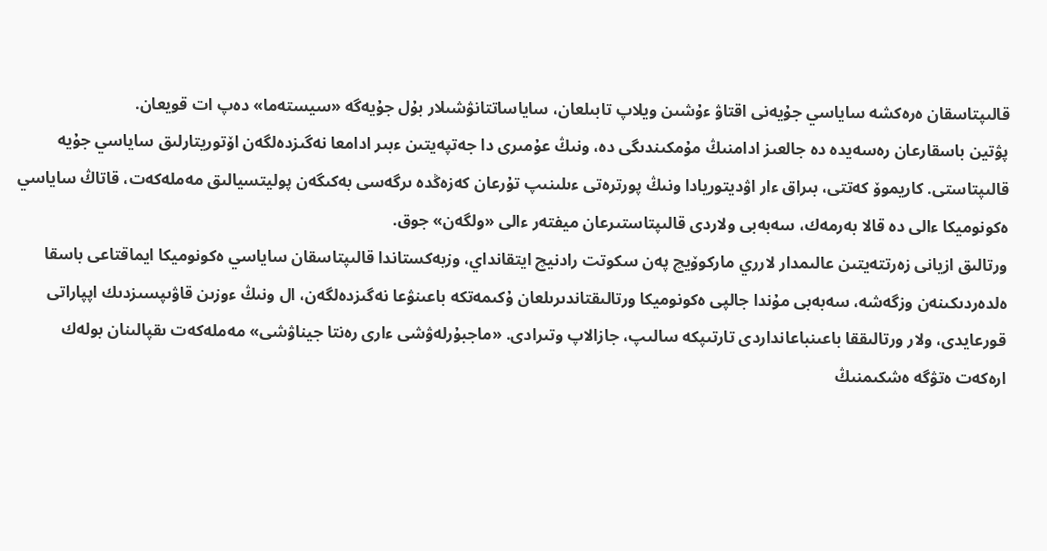قالىپتاسقان ەرەكشە ساياسي جۇيەنى اقتاۋ ءۇشىن ويلاپ تابىلعان، ساياساتتانۋشىلار بۇل جۇيەگە «سيستەما» دەپ ات قويعان.
پۋتين باسقارعان رەسەيدە دە جالعىز ادامنىڭ مۇمكىندىگى دە، ونىڭ عۇمىرى دا جەتپەيتىن ءبىر ادامعا نەگىزدەلگەن اۆتوريتارلىق ساياسي جۇيە قالىپتاستى. كاريموۆ كەتتى، بىراق ءار اۋديتوريادا ونىڭ پورترەتى ءىلىنىپ تۇرعان كەزەڭدە ىرگەسى بەكىگەن پوليتسيالىق مەملەكەت، قاتاڭ ساياسي ەكونوميكا ءالى دە قالا بەرمەك، سەبەبى ولاردى قالىپتاستىرعان ميفتەر ءالى «ولگەن» جوق.
ورتالىق ازيانى زەرتتەيتىن عالىمدار لارري ماركوۆيچ پەن سكوتت رادنيچ ايتقانداي، وزبەكستاندا قالىپتاسقان ساياسي ەكونوميكا ايماقتاعى باسقا ەلدەردىكىنەن وزگەشە، سەبەبى مۇندا جالپى ەكونوميكا ورتالىقتاندىرىلعان ۇكىمەتكە باعىنۋعا نەگىزدەلگەن، ال ونىڭ ءوزىن قاۋىپسىزدىك اپپاراتى قورعايدى، ولار ورتالىققا باعىنباعانداردى تارتىپكە سالىپ، جازالاپ وتىرادى. «ماجبۇرلەۋشى ءارى رەنتا جيناۋشى» مەملەكەت ىقپالىنان بولەك ارەكەت ەتۋگە ەشكىمنىڭ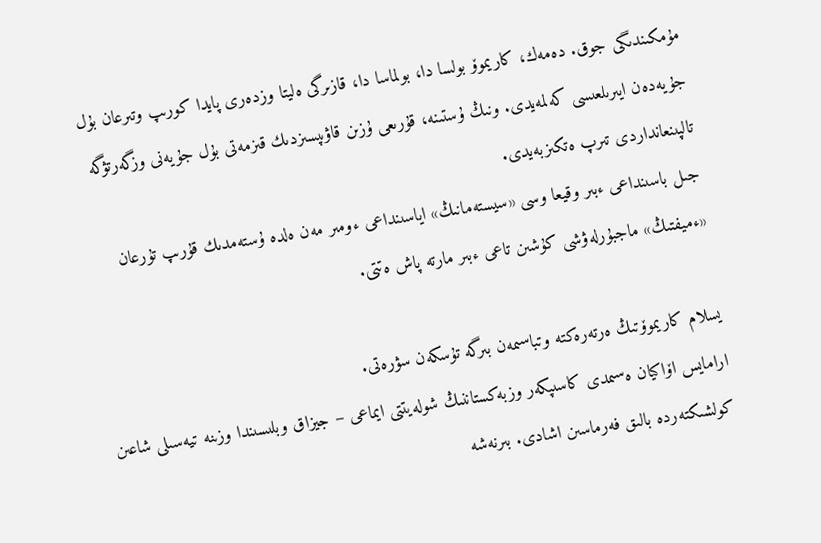مۇمكىندىگى جوق. دەمەك، كاريموۆ بولسا دا، بولماسا دا، قازىرگى ەليتا وزدەرى پايدا كورىپ وتىرعان بۇل جۇيەدەن ايىرىلعىسى كەلمەيدى. ونىڭ ۇستىنە، قۇرىعى ۇزىن قاۋىپسىزدىك قىزمەتى بۇل جۇيەنى وزگەرتۋگە تالپىنعانداردى تىرپ ەتكىزبەيدى.
جىل باسىنداعى ءبىر وقيعا وسى «سيستەمانىڭ» اياسىنداعى ءومىر مەن ەلدە ۇستەمدىك قۇرىپ تۇرعان «ءميفتىڭ» ماجبۇرلەۋشى كۇشىن تاعى ءبىر مارتە پاش ەتتى.

يسلام كاريموۆتىڭ ەرتەرەكتە وتباسىمەن بىرگە تۇسكەن سۋرەتى.
ارامايس اۆاكيان ەسىمدى كاسىپكەر وزبەكستاننىڭ شولەيتتى ايماعى – جيزاق وبلىسىندا وزىنە تيەسىلى شاعىن كولشىكتەردە بالىق فەرماسىن اشادى. بىرنەشە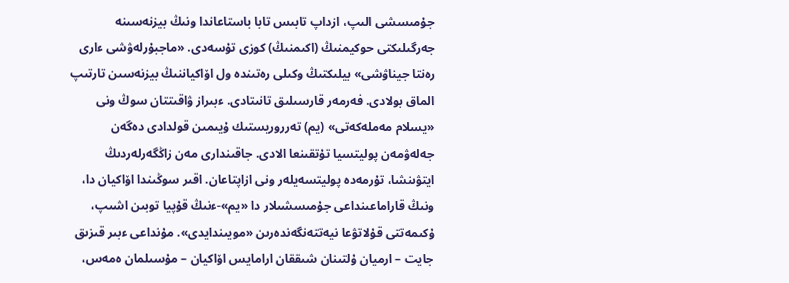جۇمىسشى الىپ، ازداپ تابىس تابا باستاعاندا ونىڭ بيزنەسىنە جەرگىلىكتى حوكيمنىڭ (اكىمنىڭ) كوزى تۇسەدى. «ماجبۇرلەۋشى ءارى رەنتا جيناۋشى» بيلىكتىڭ وكىلى رەتىندە ول اۆاكياننىڭ بيزنەسىن تارتىپ الماق بولادى. فەرمەر قارسىلىق تانىتادى. ءبىراز ۋاقىتتان سوڭ ونى «يسلام مەملەكەتى» (يم) تەرروريستىك ۇيىمىن قولدادى دەگەن جەلەۋمەن پوليتسيا تۇتقىنعا الادى. جاقىندارى مەن زاڭگەرلەردىڭ ايتۋىنشا، تۇرمەدە پوليتسەيلەر ونى ازاپتاعان. اقىر سوڭىندا اۆاكيان دا، ونىڭ قاراماعىنداعى جۇمىسشىلار دا «يم»-ءنىڭ قۇپيا توبىن اشىپ، ۇكىمەتتى قۇلاتۋعا نيەتتەنگەندەرىن «مويىندايدى». مۇنداعى ءبىر قىزىق جايت – ارميان ۇلتىنان شىققان ارامايس اۆاكيان – مۇسىلمان ەمەس،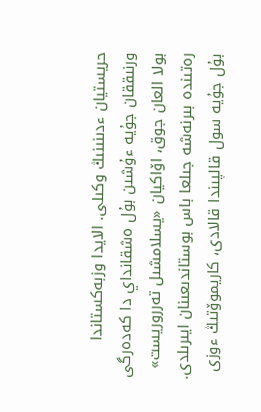حريستيان ءدىنىنىڭ وكىلى. الايدا وزبەكستاندا ورنىققان جۇيە ءۇشىن بۇل ەشقانداي دا كەدەرگى بولا العان جوق، اۆاكيان «يسلامشىل تەرروريست» رەتىندە بىرنەشە جىلعا باس بوستاندىعىنان ايىرىلدى.
بۇل جۇيە سول قالپىندا قالادى، كاريموۆتىڭ ءوزى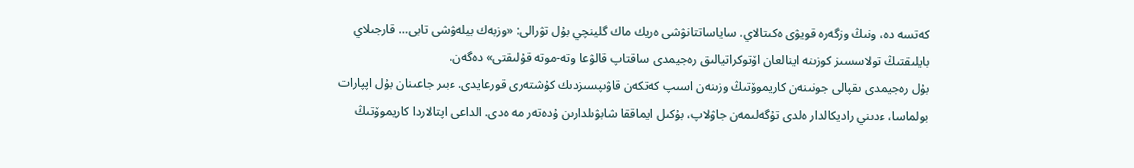كەتسە دە، ونىڭ وزگەرە قويۋى ەكىتالاي. ساياساتتانۋشى ەريك ماك گلينچي بۇل تۋرالى: «وزبەك بيلەۋشى تابى… قارجىلاي بايلىقتىڭ تولاسسىز كوزىنە اينالعان اۆتوكراتيالىق رەجيمدى ساقتاپ قالۋعا وتە-موتە قۇلىقتى» دەگەن.
بۇل رەجيمدى ىقپالى جونىنەن كاريموۆتىڭ وزىنەن اسىپ كەتكەن قاۋىپسىزدىك كۇشتەرى قورعايدى. ءبىر جاعىنان بۇل اپپارات بولماسا، ءدىني راديكالدار ەلدى تۇگەلىمەن جاۋلاپ، بۇكىل ايماققا شابۋىلدارىن ۇدەتەر مە ەدى. الداعى اپتالاردا كاريموۆتىڭ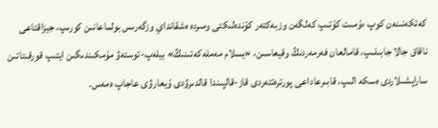كەتكەنىنەن كوپ ءۇمىت كۇتىپ كەلگەن وزبەكتەر كۇندەلىكتى ومىردە ەشقانداي وزگەرىس بولماعانىن كورىپ، جيزاقتاعى ناقاق جالا جابىلىپ، قامالعان فەرمەردىڭ وقيعاسىن، «يسلام مەملەكەتىنىڭ» بيلەپ-توستەۋ مۇمكىندىگىن ايتىپ قورقىتاتىن ساراپشىلاردى ەسكە الىپ، قابىرعاداعى پورترەتتەردى قاز-قالپىندا قالدىرۋدى ۇيعارۋى عاجاپ ەمەس.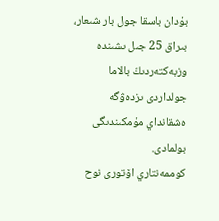بۇدان باسقا جول بار شىعار، بىراق 25 جىل ىشىندە وزبەكتەردىڭ بالاما جولداردى ىزدەۋگە ەشقانداي مۇمكىندىگى بولمادى.
كوممەنتاري اۆتورى نوح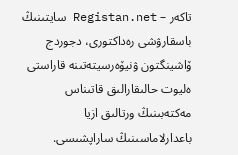تاكەر – Registan.net سايتىنىڭ باسقارۋشى رەداكتورى، دجوردج ۆاشينگتون ۋنيۆەرسيتەتىنە قاراستى ەليوت حالىقارالىق قاتىناس مەكتەبىنىڭ ورتالىق ازيا باعدارلاماسىنىڭ ساراپشىسى.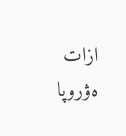ازات ەۋروپا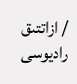/ ازاتتىق راديوسى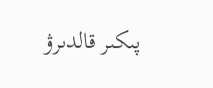پىكىر قالدىرۋ